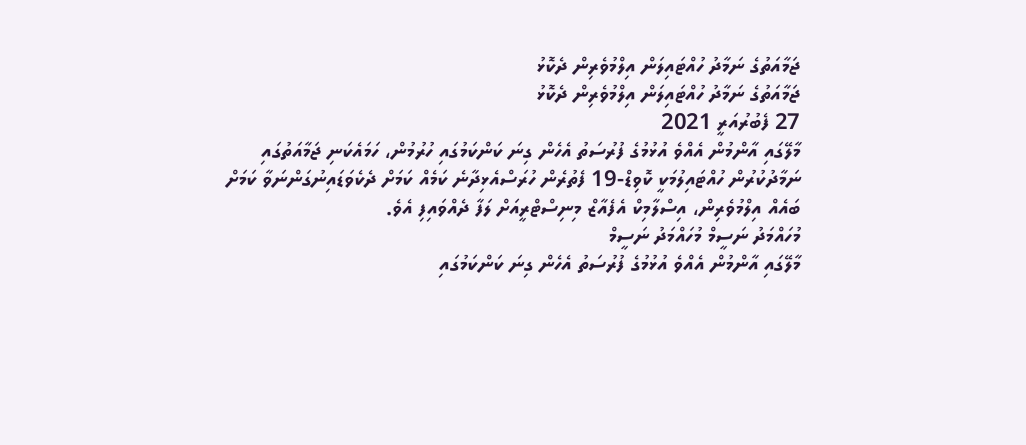ޖަމާއަތުގެ ނަމާދު ހުއްޓައިލަން އިލްމުވެރިން ދެކޮޅު
ޖަމާއަތުގެ ނަމާދު ހުއްޓައިލަން އިލްމުވެރިން ދެކޮޅު
27 ފެބުރުއަރީ 2021
މާލޭގައި އާންމުން އެއްވެ އުޅުމުގެ ފުރުސަތު އެހެން ގިނަ ކަންކަމުގައި ހުރުމުން، ހަމައެކަނި ޖަމާއަތުގައި ނަމާދުކުރުން ހުއްޓައިލުމަކީ ކޮވިޑް-19 ފެތުރެން ހުރަސްއެޅިދާނެ ކަމެއް ކަމަށް ދެކެވަޑައިނުގަންނަވާ ކަމަށް ބައެއް އިލްމުވެރިން، އިސްލާމިކް އެފެއާޒް މިނިސްޓްރީއަށް ލަފާ ދެއްވައިފި އެވެ.
މުހައްމަދު ނަސީމް މުހައްމަދު ނަސީމް
މާލޭގައި އާންމުން އެއްވެ އުޅުމުގެ ފުރުސަތު އެހެން ގިނަ ކަންކަމުގައި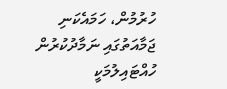ހުރުމުން، ހަމައެކަނި ޖަމާއަތުގައި ނަމާދުކުރުން ހުއްޓައިލުމަކީ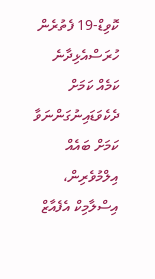ކޮވިޑް-19 ފެތުރެން ހުރަސްއެޅިދާނެ ކަމެއް ކަމަށް ދެކެވަޑައިނުގަންނަވާ ކަމަށް ބައެއް އިލްމުވެރިން، އިސްލާމިކް އެފެއާޒް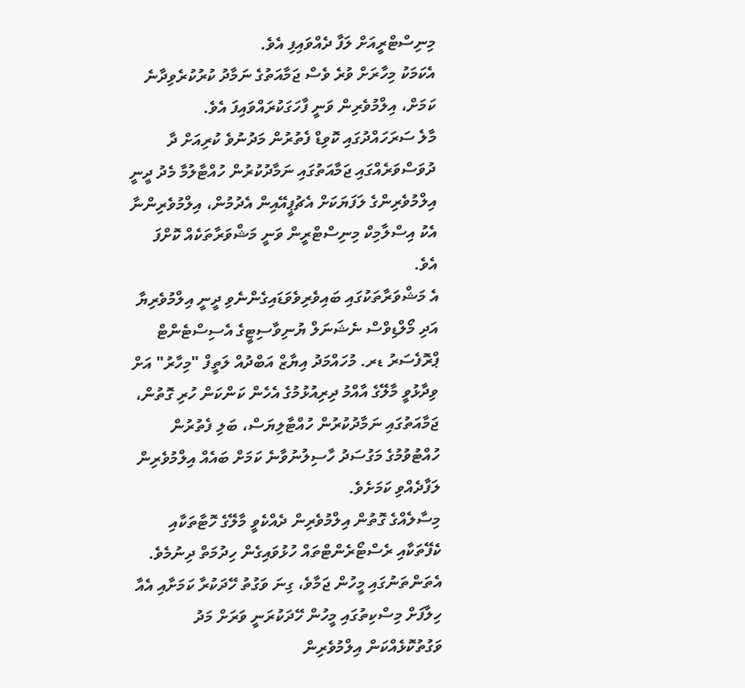މިނިސްޓްރީއަށް ލަފާ ދެއްވައިފި އެވެ.
އެކަމަކު މިހާރަށް ވުރެ ވެސް ޖަމާއަތުގެ ނަމާދު ކުރުކުރެވިދާނެ ކަމަށް، އިލްމުވެރިން ވަނީ ފާހަގަކުރައްވައިފަ އެވެ.
މާލެ ސަރަހައްދުގައި ކޮވިޑް ފެތުރުން މަދުނުވެ ކުރިއަށް ދާ ދުވަސްވަރެއްގައި ޖަމާއަތުގައި ނަމާދުކުރުން ހުއްޓާލުމާ މެދު ދީނީ އިލްމުވެރިންގެ ލަފަޔަކަށް އެޗުޕީއޭއިން އެދުމުން، އިލްމުވެރިންނާ އެކު އިސްލާމިކް މިނިސްޓްރީން ވަނީ މަޝްވަރާތަކެއް ކޮށްފަ އެވެ.
އެ މަޝްވަރާތަކުގައި ބައިވެރިވެވަޑައިގެންނެވި ދީނީ އިލްމުވެރިޔާ އަދި މޯލްޑިވްސް ނެޝަނަލް ޔުނިވާސިޓީގެ އެސިސްޓެންޓް ޕްރޮފެސަރު ޑރ. މުހައްމަދު އިޔާޒް އަބްދުއް ލަތީފް "މިހާރު" އަށް ވިދާޅުވީ މާލޭގެ އާއްމު ދިރިއުޅުމުގެ އެހެން ކަންކަން ހުރި ގޮތުން، ޖަމާއަތުގައި ނަމާދުކުރުން ހުއްޓާލިޔަސް، ބަލި ފެތުރުން ހުއްޓުވުމުގެ މަގުސަދު ހާސިލުނުވާނެ ކަމަށް ބައެއް އިލްމުވެރިން ލަފާދެއްވި ކަމަށެވެ.
މިސާލެއްގެ ގޮތުން އިލްމުވެރިން ދެއްކެވީ މާލޭގެ ހޮޓާތަކާއި ކެފޭތަކާއި ރެސްޓޯރެންޓްތައް ހުޅުވައިގެން ހިދުމަތް ދިނުމެވެ. އެތަންތަނުގައި މީހުން ޖަމާވެ، ގިނަ ވަގުތު ހޭދަކުރާ ކަމަށާއި އެއާ ހިލާފަށް މިސްކިތުގައި މީހުން ހޭދަކުރަނީ ވަރަށް މަދު ވަގުތުކޮޅެއްކަން އިލްމުވެރިން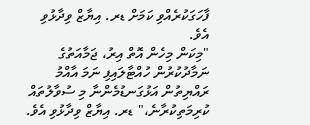ފާހަގަކުރެއްވި ކަމަށް ޑރ. އިޔާޒް ވިދާޅުވި އެވެ.
"މިކަން މިހެން އޮތް އިރު، ޖަމާއަތުގެ ނަމާދުކުރުން ހުއްޓާލައިފި ނަމަ އާއްމު ރައްޔިތުން އަޅުގަނޑުމެންނާ މި ސުވާލުތައް ކުރިމަތިކުރާނެ،" ޑރ. އިޔާޒް ވިދާޅުވި އެވެ.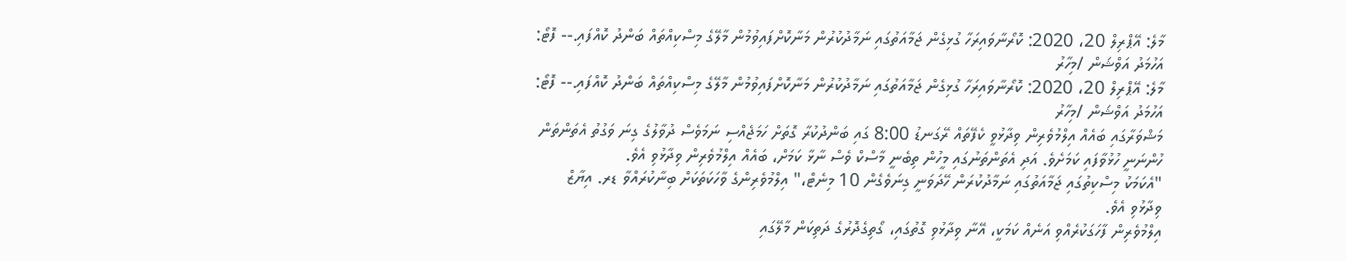މާލެ: އޭޕްރިލް 20، 2020: ކޮރޯނާވައިރަހާ ގުޅިގެން ޖަމާއަތުގައި ނަމާދުކުރުން މަނާކޮށްފައިވުމުން މާލޭގެ މިސްކިއްތައް ބަންދު ކޮއްފައި.-- ފޮޓޯ: އަހުމަދު އަވްޝަން /މިހާރު
މާލެ: އޭޕްރިލް 20، 2020: ކޮރޯނާވައިރަހާ ގުޅިގެން ޖަމާއަތުގައި ނަމާދުކުރުން މަނާކޮށްފައިވުމުން މާލޭގެ މިސްކިއްތައް ބަންދު ކޮއްފައި.-- ފޮޓޯ: އަހުމަދު އަވްޝަން /މިހާރު
މަޝްވަރާގައި ބައެއް އިލްމުވެރިން ވިދާޅުވީ ކެފޭތައް ރޭގަނޑު 8:00 ގައި ބަންދުކުރާ ގޮތަށް ހަމަޖެއްސި ނަމަވެސް ދުވާލުގެ ގިނަ ވަގުތު އެތަންތަން ހުންނަނީ ހުޅުވާފައި ކަމަށެވެ. އަދި އެތަންތަނުގައި މީހުން ތިބެނީ މާސްކް ވެސް ނާޅާ ކަމަށް، ބައެއް އިލްމުވެރިން ވިދާޅުވި އެވެ.
"އެކަމަކު މިސްކިތުގައި ޖަމާއަތުގައި ނަމާދުކުރަން ހޭދަވަނީ ގިނަވެގެން 10 މިނެޓް،" އިލްމުވެރިންގެ ވާހަކަތަކަށް ބިނާކުރައްވާ ޑރ. އިޔާޒް ވިދާޅުވި އެވެ.
އިލްމުވެރިން ފާހަގަކުރެއްވި އަނެއް ކަމަކީ، އޭނާ ވިދާޅުވި ގޮތުގައި، ގޯތިގެދޮރުގެ ދަތިކަން މާލޭގައި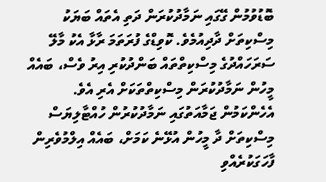ބޮޑުވުމުން ގޭގައި ނަމާދުކުރަން ދަތި އެތައް ބަޔަކު މިސްކިތަށް ދާދިއުމެވެ. ކޮވިޑްގެ ފުރަތަމަ ރާޅާ އެކު މާލޭ ސަރަހައްދުގެ މިސްކިތްތައް ބަންދުކުރި އިރު ވެސް، ބައެއް މީހުން ނަމާދުކުރަން މިސްކިތްތަކަށް އެރި އެވެ. އެހެންކަމުން ޖަމާއަތުގައި ނަމާދުކުރުން ހުއްޓާލިޔަސް މިސްކިތަށް ދާ މީހުން އުޅޭނެ ކަމަށް، ބައެއް އިލްމުވެރިން ފާހަގަކުރެއްވި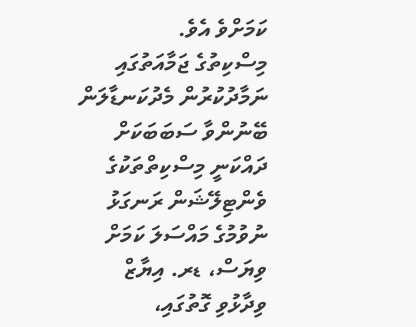ކަމަށްވެ އެވެ.
މިސްކިތުގެ ޖަމާއަތުގައި ނަމާދުކުރުން މެދުކަނޑާލަން ބޭނުންވާ ސަބަބަކަށް ދައްކަނީ މިސްކިތްތަކުގެ ވެންޓިލޭޝަން ރަނގަޅު ނުވުމުގެ މައްސަލަ ކަމަށް ވިޔަސް، ޑރ. އިޔާޒް ވިދާޅުވި ގޮތުގައި،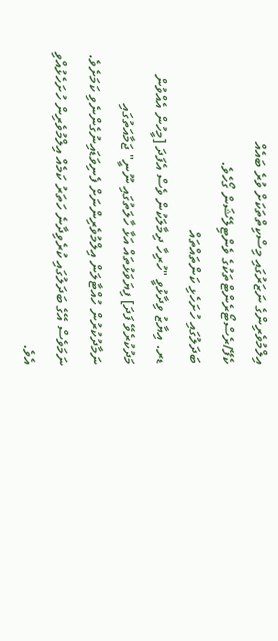އިލްމުވެރިންގެ ނަޒަރުގައި މިސްކިތްތަކަށް ވުރެ ބައެއް ކެފޭ/ރެސްޓޯރެންޓްތަކުގެ ވެންޓިލޭޝަން ގޯހެވެ.
ބަދަލުގައި ހުށަހެޅި ކަންތައްތައް
ޑރ. އިޔާޒު ވިދާޅުވީ "ހުރިހާ ދިމާލަކުން ވެސް އެފަދަ [މީހުން އެއްވުން މަދުކުރެވޭ ފަދަ] ފިޔަވަޅުތައް އަޅާ ހާލަތުގައި ނޫނީ" ޖަމާއަތުގައި ނަމާދުކުރުން ހުއްޓާލަން އިލްމުވެރިންނަށް ފެނިވަޑައިނުގެންނެވި ކަމަށެވެ. ނަމަވެސް އޭގެ ބަދަލުގައި ކުރެވިދާނެ ހަތަރު ކަމެއް އިލްމުވެރިން ހުށަހެޅުއްވި އެވެ.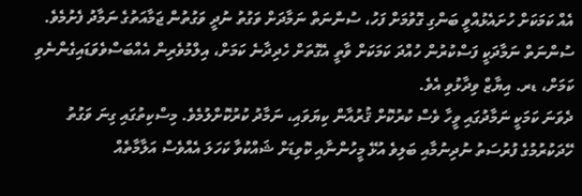އެއް ކަމަކަށް ހުށައެޅުއްވީ ބަންގި ގޮވުމަށް ފަހު، ސުންނަތް ނަމާދަށް ވަގުތު ނުދީ ވަގުތުން ޖަމާއަތުގެ ނަމާދު ފެށުމެވެ. ސުންނަތް ނަމާދަކީ ފަސްކުރުން ހުއްދަ ކަމަކަށް ވާތީ އެގޮތަށް ހެދިދާނެ ކަމަށް، އިލްމުވެރިން އެއްބަސްވެވަޑައިގެންނެވި ކަމަށް، ޑރ. އިޔާޒް ވިދާޅުވި އެވެ.
ދެވަނަ ކަމަކީ ނަމާދުގައި ވީހާ ވެސް ކުރުކޮށް ޤުރުއާން ކިޔަވައި، ނަމާދު ކުރުކޮށްލުމެވެ. މިސްކިތުގައި ގިނަ ވަގުތު ހޭދަކުރުމުގެ ފުރުސަތު ނުދިނުމާއި ބަލިވެ އުޅޭ މީހުންނާއި ކޮވިޑަށް ޝައްކުވާ ކަހަލަ އެއްވެސް އަލާމާތެއް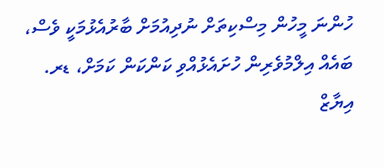ހުންނަ މީހުން މިސްކިތަށް ނުދިއުމަށް ބާރުއެޅުމަކީ ވެސް، ބައެއް އިލްމުވެރިން ހުށައެޅުއްވި ކަންކަން ކަމަށް، ޑރ. އިޔާޒް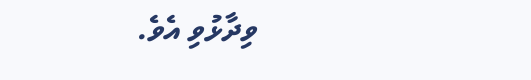ވިދާޅުވި އެވެ.